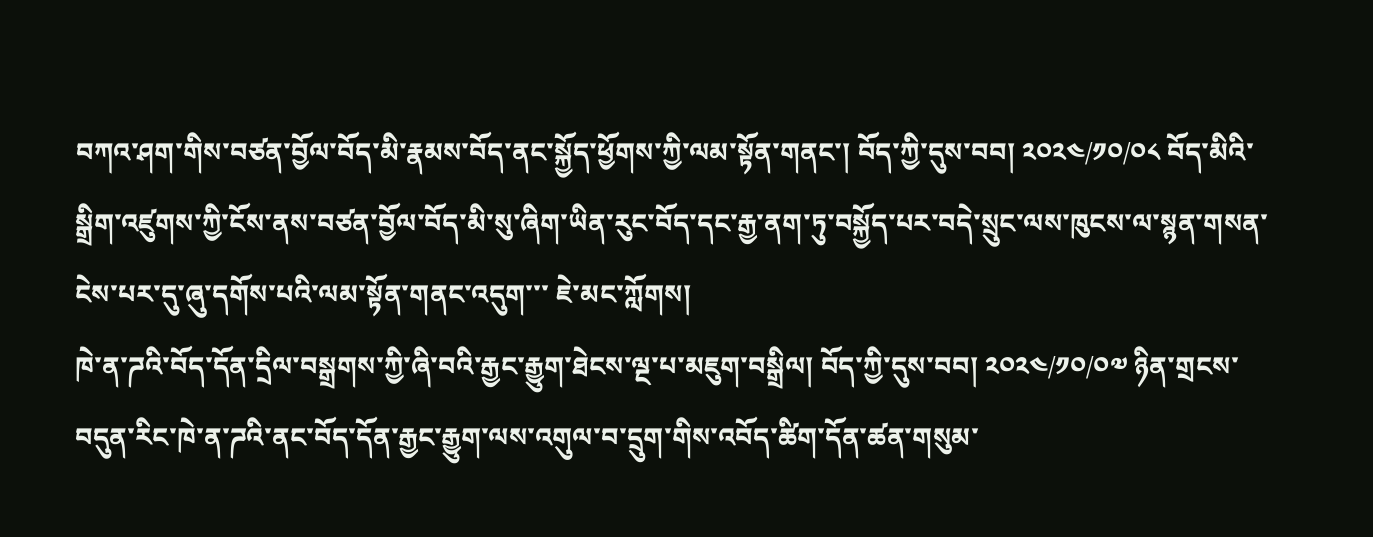བཀའ་ཤག་གིས་བཙན་བྱོལ་བོད་མི་རྣམས་བོད་ནང་སྐྱོད་ཕྱོགས་ཀྱི་ལམ་སྟོན་གནང་། བོད་ཀྱི་དུས་བབ། ༢༠༢༤/༡༠/༠༨ བོད་མིའི་སྒྲིག་འཛུགས་ཀྱི་ངོས་ནས་བཙན་བྱོལ་བོད་མི་སུ་ཞིག་ཡིན་རུང་བོད་དང་རྒྱ་ནག་ཏུ་བསྐྱོད་པར་བདེ་སྲུང་ལས་ཁུངས་ལ་སྙན་གསན་ངེས་པར་དུ་ཞུ་དགོས་པའི་ལམ་སྟོན་གནང་འདུག་་་ ཇེ་མང་ཀློགས།
ཁེ་ན་ཌའི་བོད་དོན་དྲིལ་བསྒྲགས་ཀྱི་ཞི་བའི་རྒྱང་རྒྱུག་ཐེངས་ལྔ་པ་མཇུག་བསྒྲིལ། བོད་ཀྱི་དུས་བབ། ༢༠༢༤/༡༠/༠༧ ཉིན་གྲངས་བདུན་རིང་ཁེ་ན་ཌའི་ནང་བོད་དོན་རྒྱང་རྒྱུག་ལས་འགུལ་བ་དྲུག་གིས་འབོད་ཚིག་དོན་ཚན་གསུམ་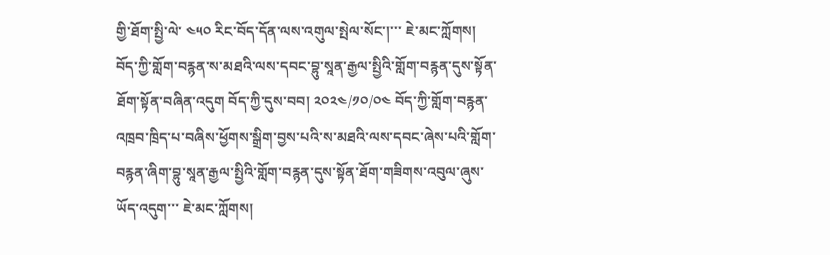གྱི་ཐོག་སྤྱི་ལེ་ ༤༥༠ རིང་བོད་དོན་ལས་འགུལ་སྤེལ་སོང་།་་་ ཇེ་མང་ཀློགས།
བོད་ཀྱི་གློག་བརྙན་ས་མཐའི་ལས་དབང་བྷུ་སཱན་རྒྱལ་སྤྱིའི་གློག་བརྙན་དུས་སྟོན་ཐོག་སྟོན་བཞིན་འདུག བོད་ཀྱི་དུས་བབ། ༢༠༢༤/༡༠/༠༤ བོད་ཀྱི་གློག་བརྙན་འཁྲབ་ཁྲིད་པ་བཞིས་ཕྱོགས་སྒྲིག་བྱས་པའི་ས་མཐའི་ལས་དབང་ཞེས་པའི་གློག་བརྙན་ཞིག་བྷུ་སཱན་རྒྱལ་སྤྱིའི་གློག་བརྙན་དུས་སྟོན་ཐོག་གཟིགས་འབུལ་ཞུས་ཡོད་འདུག་་་ ཇེ་མང་ཀློགས།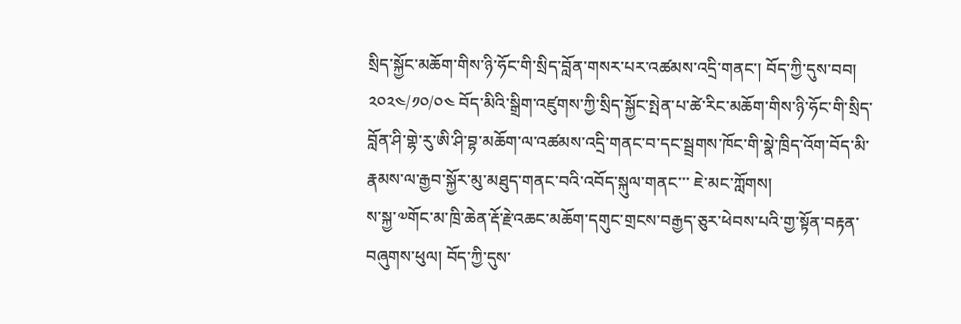སྲིད་སྐྱོང་མཆོག་གིས་ཉི་ཧོང་གི་སྲིད་བློན་གསར་པར་འཚམས་འདྲི་གནང་། བོད་ཀྱི་དུས་བབ། ༢༠༢༤/༡༠/༠༤ བོད་མིའི་སྒྲིག་འཛུགས་ཀྱི་སྲིད་སྐྱོང་སྤེན་པ་ཚེ་རིང་མཆོག་གིས་ཉི་ཧོང་གི་སྲིད་བློན་ཤི་གྷེ་རུ་ཨི་ཤི་བྷ་མཆོག་ལ་འཚམས་འདྲི་གནང་བ་དང་སྦྲགས་ཁོང་གི་སྣེ་ཁྲིད་འོག་བོད་མི་རྣམས་ལ་རྒྱབ་སྐྱོར་མུ་མཐུད་གནང་བའི་འབོད་སྐུལ་གནང་་་ ཇེ་མང་ཀློགས།
ས་སྐྱ་༧གོང་མ་ཁྲི་ཆེན་རྡོ་རྗེ་འཆང་མཆོག་དགུང་གྲངས་བརྒྱད་ཅུར་ཕེབས་པའི་གྱ་སྟོན་བརྟན་བཞུགས་ཕུལ། བོད་ཀྱི་དུས་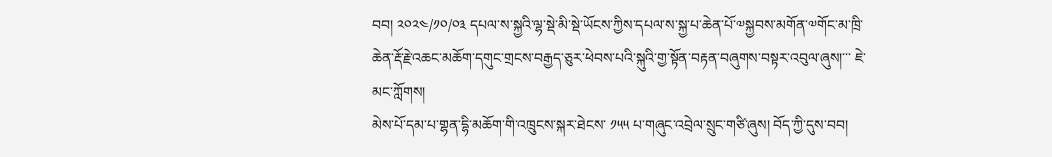བབ། ༢༠༢༤/༡༠/༠༣ དཔལ་ས་སྐྱའི་ལྷ་སྡེ་མི་སྡེ་ཡོངས་ཀྱིས་དཔལ་ས་སྐྱ་པ་ཆེན་པོ་༧སྐྱབས་མགོན་༧གོང་མ་ཁྲི་ཆེན་རྡོ་རྗེ་འཆང་མཆོག་དགུང་གྲངས་བརྒྱད་ཅུར་ཕེབས་པའི་སྐུའི་གྱ་སྟོན་བརྟན་བཞུགས་བསྟར་འབུལ་ཞུས།་་་ ཇེ་མང་ཀློགས།
མེས་པོ་དམ་པ་གྷན་དྷི་མཆོག་གི་འཁྲུངས་སྐར་ཐེངས་ ༡༥༥ པ་གཞུང་འབྲེལ་སྲུང་གཙི་ཞུས། བོད་ཀྱི་དུས་བབ།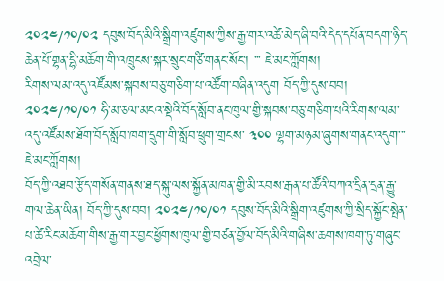༢༠༢༤/༡༠/༠༢ དབུས་བོད་མིའི་སྒྲིག་འཛུགས་ཀྱིས་རྒྱ་གར་འཚེ་མེད་ཞི་བའི་དེད་དཔོན་བདག་ཉིད་ཆེན་པོ་གྷན་དྷི་མཆོག་གི་འཁྲུངས་སྐར་སྲུང་གཙི་གནང་སོང་། ་་་ ཇེ་མང་ཀློགས།
རིགས་ལམ་འདུ་འཛོམས་སྐབས་བཅུ་གཅིག་པ་འཚོག་བཞིན་འདུག བོད་ཀྱི་དུས་བབ། ༢༠༢༤/༡༠/༠༡ ཧི་མ་ཅལ་མངའ་སྡེའི་བོད་སློབ་ནང་ཁུལ་གྱི་སྐབས་བཅུ་གཅིག་པའི་རིགས་ལམ་འདུ་འཛོམས་ཐོག་བོད་སློབ་ཁག་དྲུག་གི་སློབ་ཕྲུག་གྲངས་ ༣༠༠ ལྷག་མཉམ་ཞུགས་གནང་འདུག་་་ ཇེ་མང་ཀློགས།
བོད་ཀྱི་འཐབ་རྩོད་གསོན་གནས་ཐད་སྐུ་ལས་སྐྱོན་མཁན་གྱི་མི་རབས་རྒན་པ་ཚོའི་བཀའ་དྲིན་དྲན་རྒྱུ་གལ་ཆེན་ཡིན། བོད་ཀྱི་དུས་བབ། ༢༠༢༤/༡༠/༠༡ དབུས་བོད་མིའི་སྒྲིག་འཛུགས་ཀྱི་སྲིད་སྐྱོང་སྤེན་པ་ཚེ་རིང་མཆོག་གིས་རྒྱ་གར་བྱང་ཕྱོགས་ཁུལ་གྱི་བཙན་བྱོལ་བོད་མིའི་གཞིས་ཆགས་ཁག་ཏུ་གཞུང་འབྲེལ་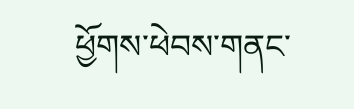ཕྱོགས་ཕེབས་གནང་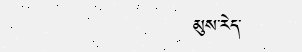མུས་རེད་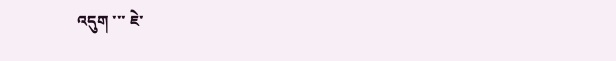འདུག ་་་ ཇེ་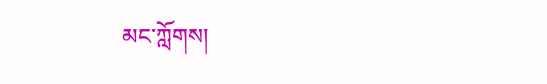མང་ཀློགས།